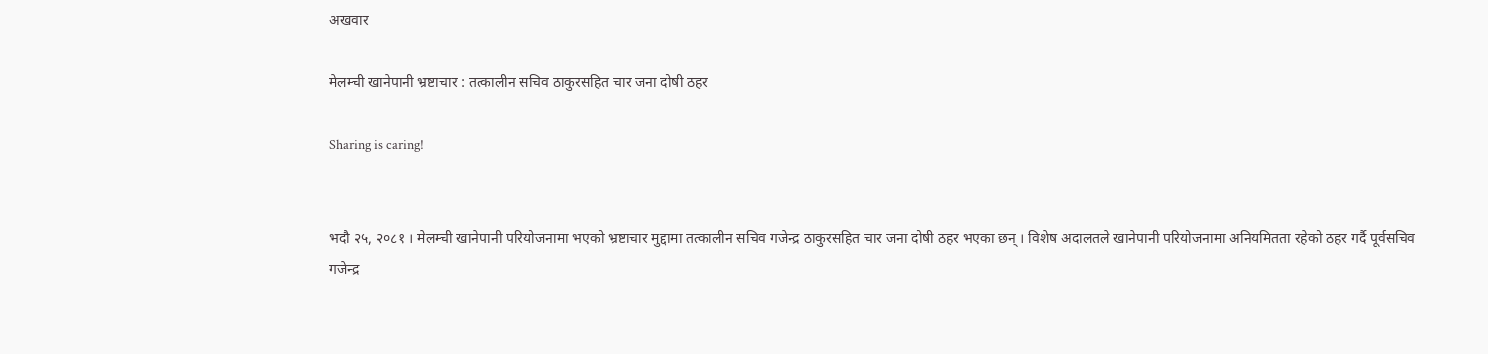अखवार

मेलम्ची खानेपानी भ्रष्टाचार : तत्कालीन सचिव ठाकुरसहित चार जना दोषी ठहर

Sharing is caring!


भदौ २५, २०८१ । मेलम्ची खानेपानी परियोजनामा भएको भ्रष्टाचार मुद्दामा तत्कालीन सचिव गजेन्द्र ठाकुरसहित चार जना दोषी ठहर भएका छन् । विशेष अदालतले खानेपानी परियोजनामा अनियमितता रहेको ठहर गर्दै पूर्वसचिव गजेन्द्र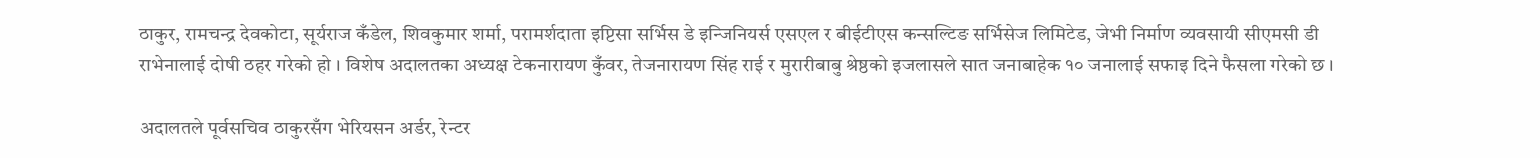ठाकुर, रामचन्द्र देवकोटा, सूर्यराज कँडेल, शिवकुमार शर्मा, परामर्शदाता इप्टिसा सर्भिस डे इन्जिनियर्स एसएल र बीईटीएस कन्सल्टिङ सर्भिसेज लिमिटेड, जेभी निर्माण व्यवसायी सीएमसी डी राभेनालाई दोषी ठहर गरेको हो । विशेष अदालतका अध्यक्ष टेकनारायण कुँवर, तेजनारायण सिंह राई र मुरारीबाबु श्रेष्ठको इजलासले सात जनाबाहेक १० जनालाई सफाइ दिने फैसला गरेको छ ।

अदालतले पूर्वसचिव ठाकुरसँग भेरियसन अर्डर, रेन्टर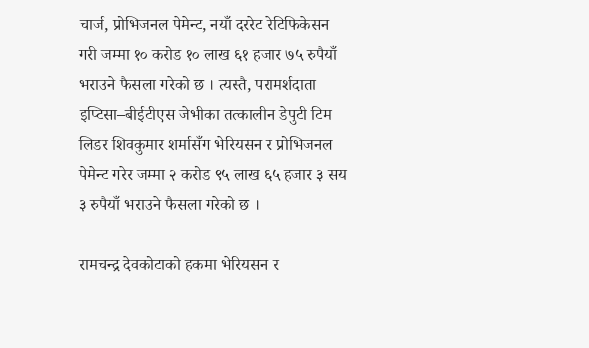चार्ज, प्रोभिजनल पेमेन्ट, नयाँ दररेट रेटिफिकेसन गरी जम्मा १० करोड १० लाख ६१ हजार ७५ रुपैयाँ भराउने फैसला गरेको छ । त्यस्तै, परामर्शदाता इप्टिसा–बीईटीएस जेभीका तत्कालीन डेपुटी टिम लिडर शिवकुमार शर्मासँग भेरियसन र प्रोभिजनल पेमेन्ट गरेर जम्मा २ करोड ९५ लाख ६५ हजार ३ सय ३ रुपैयाँ भराउने फैसला गरेको छ ।

रामचन्द्र देवकोटाको हकमा भेरियसन र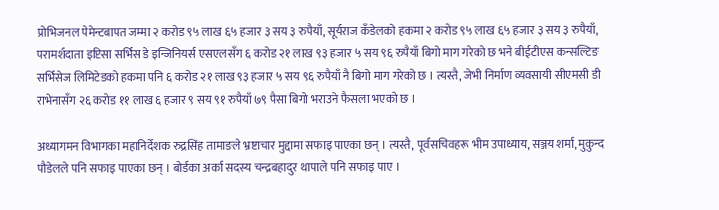प्रोभिजनल पेमेन्टबापत जम्मा २ करोड ९५ लाख ६५ हजार ३ सय ३ रुपैयाँ, सूर्यराज कँडेलको हकमा २ करोड ९५ लाख ६५ हजार ३ सय ३ रुपैयाँ, परामर्शदाता इप्टिसा सर्भिस डे इन्जिनियर्स एसएलसँग ६ करोड २१ लाख ९३ हजार ५ सय ९६ रुपैयाँ बिगो माग गरेको छ भने बीईटीएस कन्सल्टिङ सर्भिसेज लिमिटेडको हकमा पनि ६ करोड २१ लाख ९३ हजार ५ सय ९६ रुपैयाँ नै बिगो माग गरेको छ । त्यस्तै, जेभी निर्माण व्यवसायी सीएमसी डी राभेनासँग २६ करोड ११ लाख ६ हजार ९ सय ९१ रुपैयाँ ७९ पैसा बिगो भराउने फैसला भएको छ ।

अध्यागमन विभागका महानिर्देशक रुद्रसिंह तामाङले भ्रष्टाचार मुद्दामा सफाइ पाएका छन् । त्यस्तै, पूर्वसचिवहरू भीम उपाध्याय, सञ्जय शर्मा, मुकुन्द पौडेलले पनि सफाइ पाएका छन् । बोर्डका अर्का सदस्य चन्द्रबहादुर थापाले पनि सफाइ पाए ।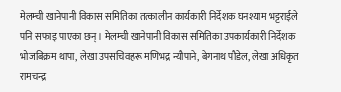मेलम्ची खानेपानी विकास समितिका तत्कालीन कार्यकारी निर्देशक घनश्याम भट्टराईले पनि सफाइ पाएका छन् । मेलम्ची खानेपानी विकास समितिका उपकार्यकारी निर्देशक भोजबिक्रम थापा, लेखा उपसचिवहरू मणिभद्र न्यौपाने, बेगनाथ पौडेल, लेखा अधिकृत रामचन्द्र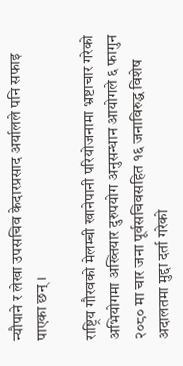न्यौपाने र लेखा उपसचिव केदारप्रसाद अर्यालले पनि सफाइ पाएका छन् ।

राष्ट्रिय गौरवको मेलम्ची खानेपानी परियोजनामा भ्रष्टाचार गरेको अभियोगमा अख्तियार दुरुपयोग अनुसन्धान आयोगले ६ फागुन २०८० मा चार जना पूर्वसचिवसहित १६ जनाविरुद्ध विशेष अदालतमा मुद्दा दर्ता गरेको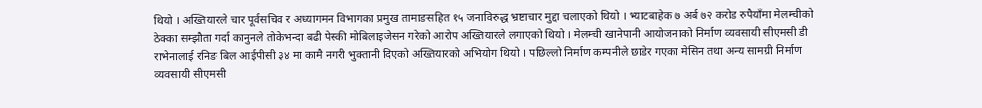थियो । अख्तियारले चार पूर्वसचिव र अध्यागमन विभागका प्रमुख तामाङसहित १५ जनाविरुद्ध भ्रष्टाचार मुद्दा चलाएको थियो । भ्याटबाहेक ७ अर्ब ७२ करोड रुपैयाँमा मेलम्चीको ठेक्का सम्झौता गर्दा कानुनले तोकेभन्दा बढी पेस्की मोबिलाइजेसन गरेको आरोप अख्तियारले लगाएको थियो । मेलम्ची खानेपानी आयोजनाको निर्माण व्यवसायी सीएमसी डी राभेनालाई रनिङ बिल आईपीसी ३४ मा कामै नगरी भुक्तानी दिएको अख्तियारको अभियोग थियो । पछिल्लो निर्माण कम्पनीले छाडेर गएका मेसिन तथा अन्य सामग्री निर्माण व्यवसायी सीएमसी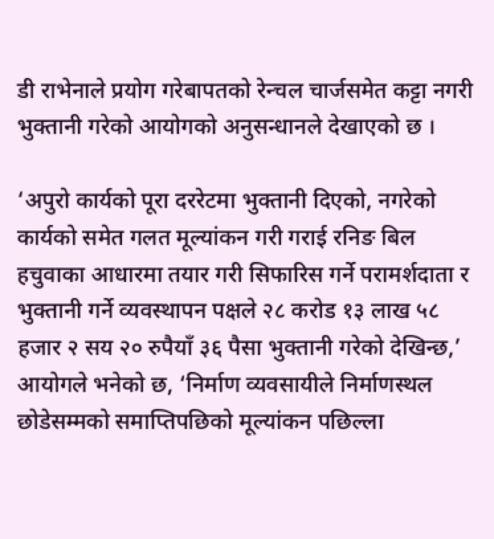डी राभेनाले प्रयोग गरेबापतको रेन्चल चार्जसमेत कट्टा नगरी भुक्तानी गरेको आयोगको अनुसन्धानले देखाएको छ ।

‘अपुरो कार्यको पूरा दररेटमा भुक्तानी दिएको, नगरेको कार्यको समेत गलत मूल्यांकन गरी गराई रनिङ बिल हचुवाका आधारमा तयार गरी सिफारिस गर्ने परामर्शदाता र भुक्तानी गर्ने व्यवस्थापन पक्षले २८ करोड १३ लाख ५८ हजार २ सय २० रुपैयाँ ३६ पैसा भुक्तानी गरेको देखिन्छ,’ आयोगले भनेको छ, ‘निर्माण व्यवसायीले निर्माणस्थल छोडेसम्मको समाप्तिपछिको मूल्यांकन पछिल्ला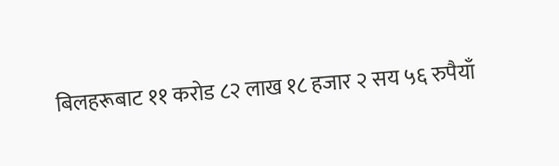बिलहरूबाट ११ करोड ८२ लाख १८ हजार २ सय ५६ रुपैयाँ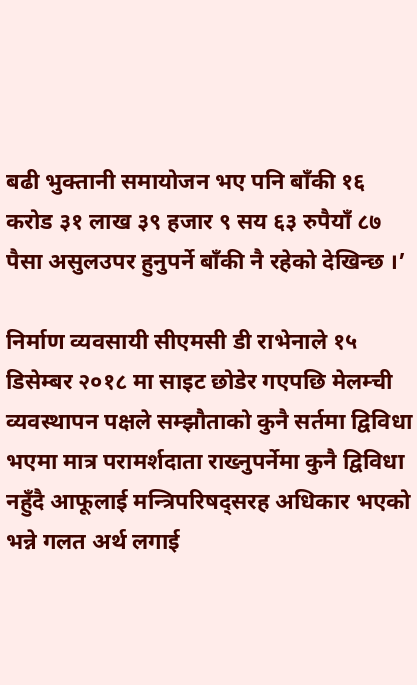बढी भुक्तानी समायोजन भए पनि बाँकी १६ करोड ३१ लाख ३९ हजार ९ सय ६३ रुपैयाँ ८७ पैसा असुलउपर हुनुपर्ने बाँकी नै रहेको देखिन्छ ।’

निर्माण व्यवसायी सीएमसी डी राभेनाले १५ डिसेम्बर २०१८ मा साइट छोडेर गएपछि मेलम्ची व्यवस्थापन पक्षले सम्झौताको कुनै सर्तमा द्विविधा भएमा मात्र परामर्शदाता राख्नुपर्नेमा कुनै द्विविधा नहुँदै आफूलाई मन्त्रिपरिषद्सरह अधिकार भएको भन्ने गलत अर्थ लगाई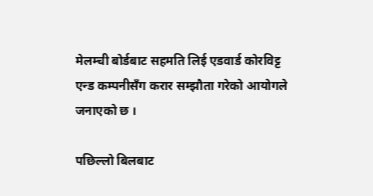मेलम्ची बोर्डबाट सहमति लिई एडवार्ड कोरविट्ट एन्ड कम्पनीसँग करार सम्झौता गरेको आयोगले जनाएको छ ।

पछिल्लो बिलबाट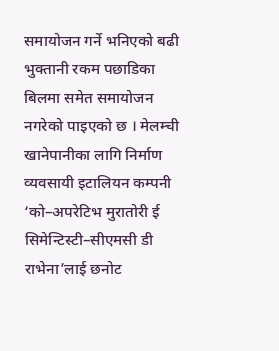समायोजन गर्ने भनिएको बढी भुक्तानी रकम पछाडिका बिलमा समेत समायोजन नगरेको पाइएको छ । मेलम्ची खानेपानीका लागि निर्माण व्यवसायी इटालियन कम्पनी ‘को–अपरेटिभ मुरातोरी ई सिमेन्टिस्टी–सीएमसी डी राभेना’लाई छनोट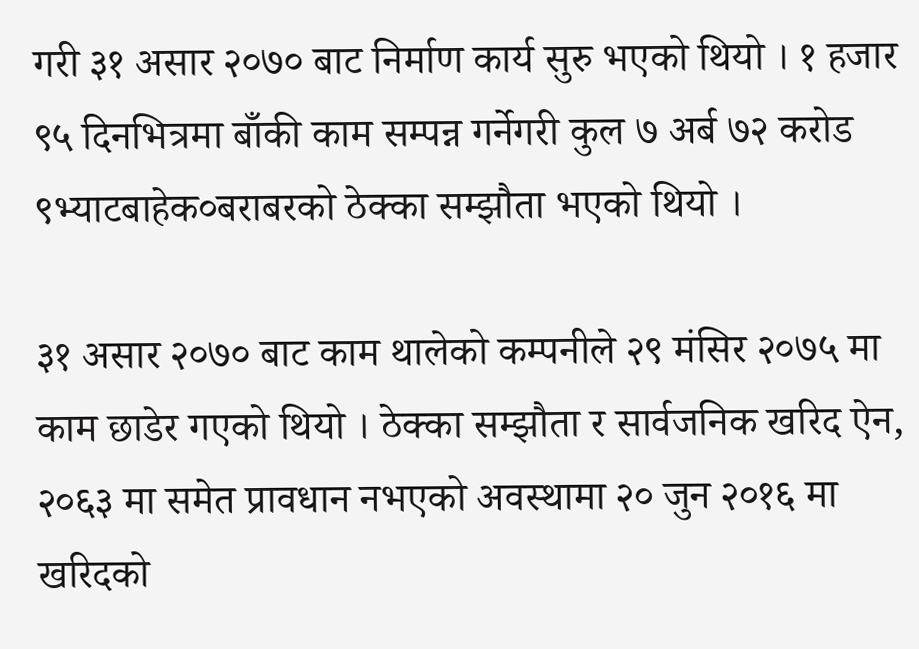गरी ३१ असार २०७० बाट निर्माण कार्य सुरु भएको थियो । १ हजार ९५ दिनभित्रमा बाँकी काम सम्पन्न गर्नेगरी कुल ७ अर्ब ७२ करोड ९भ्याटबाहेक०बराबरको ठेक्का सम्झौता भएको थियो ।

३१ असार २०७० बाट काम थालेको कम्पनीले २९ मंसिर २०७५ मा काम छाडेर गएको थियो । ठेक्का सम्झौता र सार्वजनिक खरिद ऐन, २०६३ मा समेत प्रावधान नभएको अवस्थामा २० जुन २०१६ मा खरिदको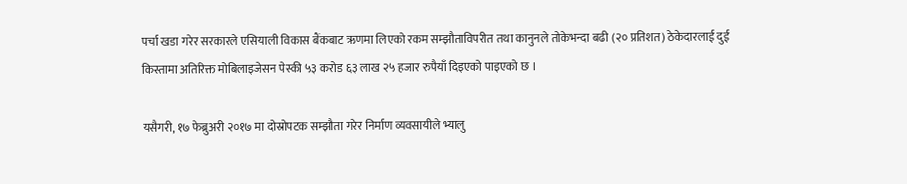पर्चा खडा गरेर सरकारले एसियाली विकास बैंकबाट ऋणमा लिएको रकम सम्झौताविपरीत तथा कानुनले तोकेभन्दा बढी (२० प्रतिशत) ठेकेदारलाई दुई किस्तामा अतिरिक्त मोबिलाइजेसन पेस्की ५३ करोड ६३ लाख २५ हजार रुपैयाँ दिइएको पाइएको छ ।

यसैगरी, १७ फेब्रुअरी २०१७ मा दोस्रोपटक सम्झौता गरेर निर्माण व्यवसायीले भ्यालु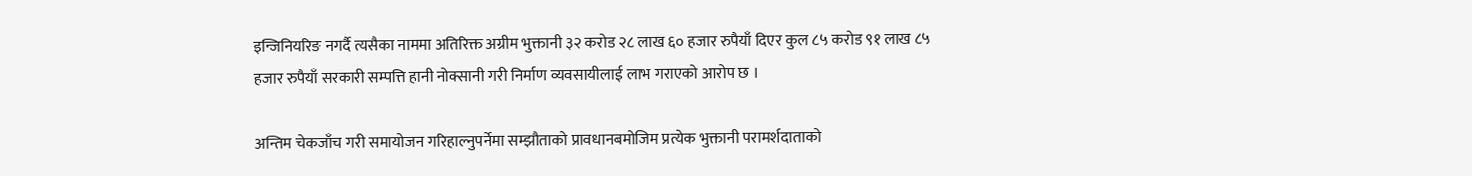इन्जिनियरिङ नगर्दै त्यसैका नाममा अतिरिक्त अग्रीम भुक्तानी ३२ करोड २८ लाख ६० हजार रुपैयाँ दिएर कुल ८५ करोड ९१ लाख ८५ हजार रुपैयाँ सरकारी सम्पत्ति हानी नोक्सानी गरी निर्माण व्यवसायीलाई लाभ गराएको आरोप छ ।

अन्तिम चेकजाँच गरी समायोजन गरिहाल्नुपर्नेमा सम्झौताको प्रावधानबमोजिम प्रत्येक भुक्तानी परामर्शदाताको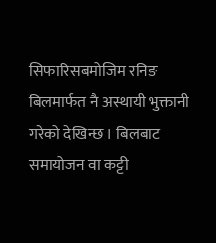सिफारिसबमोजिम रनिङ बिलमार्फत नै अस्थायी भुक्तानी गरेको देखिन्छ । बिलबाट समायोजन वा कट्टी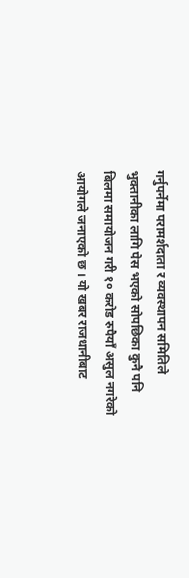गर्नुपर्नेमा परामर्शदाता र व्यवस्थापन समितिले भुक्तानीका लागि पेस भएको सोपछिका कुनै पनि बिलमा समायोजन गरी १० करोड रुपैयाँ असुल नगरेको आयोगले जनाएको छ । यो खबर राजधानीबाट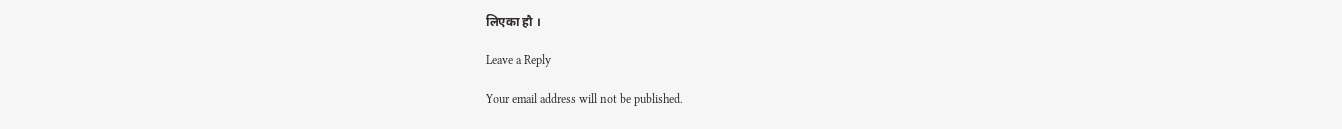लिएका हौ ।

Leave a Reply

Your email address will not be published.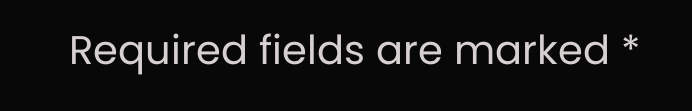Required fields are marked *